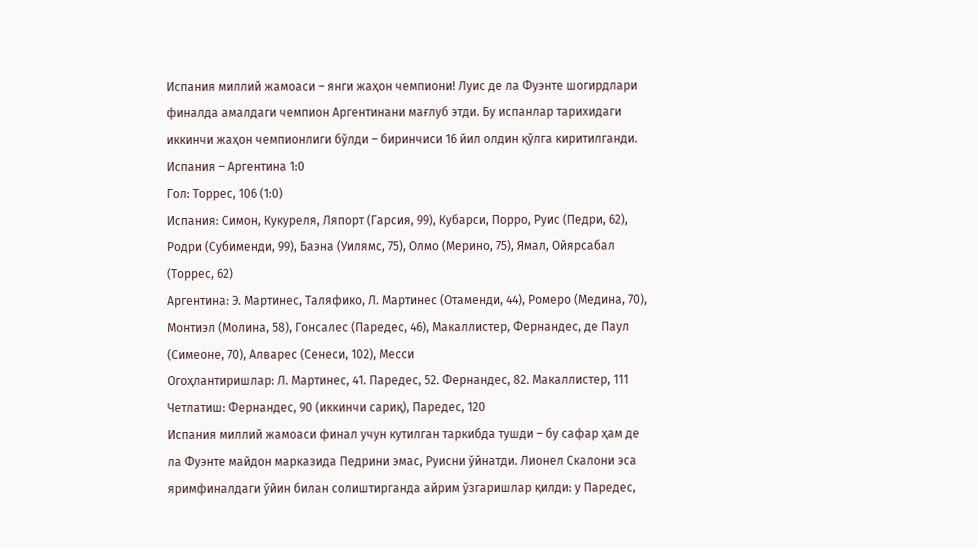Испания миллий жамоаси – янги жаҳон чемпиони! Луис де ла Фуэнте шогирдлари финалда амалдаги чемпион Аргентинани мағлуб этди. Бу испанлар тарихидаги иккинчи жаҳон чемпионлиги бўлди – биринчиси 16 йил олдин қўлга киритилганди.
Испания – Аргентина 1:0
Гол: Торрес, 106 (1:0)
Испания: Симон, Кукуреля, Ляпорт (Гарсия, 99), Кубарси, Порро, Руис (Педри, 62), Родри (Субименди, 99), Баэна (Уилямс, 75), Олмо (Мерино, 75), Ямал, Ойярсабал (Торрес, 62)
Аргентина: Э. Мартинес, Таляфико, Л. Мартинес (Отаменди, 44), Ромеро (Медина, 70), Монтиэл (Молина, 58), Гонсалес (Паредес, 46), Макаллистер, Фернандес, де Паул (Симеоне, 70), Алварес (Сенеси, 102), Месси
Огоҳлантиришлар: Л. Мартинес, 41. Паредес, 52. Фернандес, 82. Макаллистер, 111
Четлатиш: Фернандес, 90 (иккинчи сариқ), Паредес, 120
Испания миллий жамоаси финал учун кутилган таркибда тушди – бу сафар ҳам де ла Фуэнте майдон марказида Педрини эмас, Руисни ўйнатди. Лионел Скалони эса яримфиналдаги ўйин билан солиштирганда айрим ўзгаришлар қилди: у Паредес,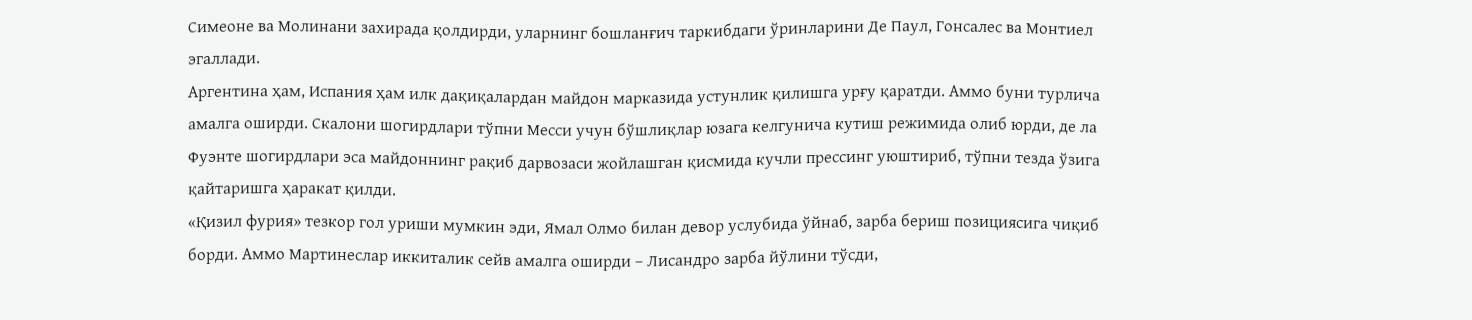Симеоне ва Молинани захирада қолдирди, уларнинг бошланғич таркибдаги ўринларини Де Паул, Гонсалес ва Монтиел эгаллади.
Аргентина ҳам, Испания ҳам илк дақиқалардан майдон марказида устунлик қилишга урғу қаратди. Аммо буни турлича амалга оширди. Скалони шогирдлари тўпни Месси учун бўшлиқлар юзага келгунича кутиш режимида олиб юрди, де ла Фуэнте шогирдлари эса майдоннинг рақиб дарвозаси жойлашган қисмида кучли прессинг уюштириб, тўпни тезда ўзига қайтаришга ҳаракат қилди.
«Қизил фурия» тезкор гол уриши мумкин эди, Ямал Олмо билан девор услубида ўйнаб, зарба бериш позициясига чиқиб борди. Аммо Мартинеслар иккиталик сейв амалга оширди – Лисандро зарба йўлини тўсди,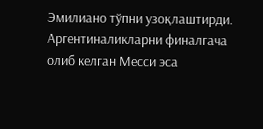Эмилиано тўпни узоқлаштирди.
Аргентиналикларни финалгача олиб келган Месси эса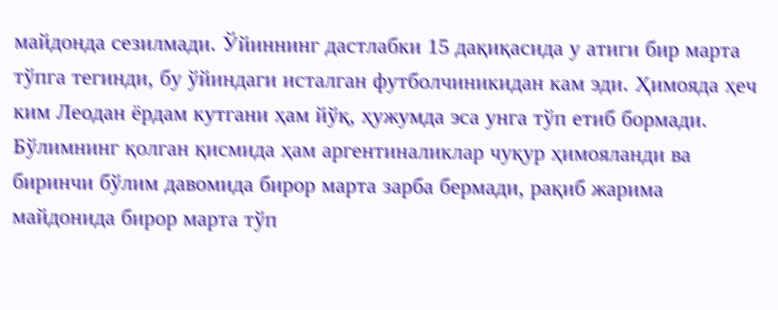майдонда сезилмади. Ўйиннинг дастлабки 15 дақиқасида у атиги бир марта тўпга тегинди, бу ўйиндаги исталган футболчиникидан кам эди. Ҳимояда ҳеч ким Леодан ёрдам кутгани ҳам йўқ, ҳужумда эса унга тўп етиб бормади.
Бўлимнинг қолган қисмида ҳам аргентиналиклар чуқур ҳимояланди ва биринчи бўлим давомида бирор марта зарба бермади, рақиб жарима майдонида бирор марта тўп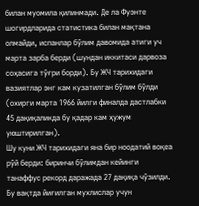билан муомила қилинмади. Де ла Фуэнте шогирдларида статистика билан мақтана олмайди, испанлар бўлим давомида атиги уч марта зарба берди (шундан иккитаси дарвоза соҳасига тўғри борди). Бу ЖЧ тарихидаги вазиятлар энг кам кузатилган бўлим бўлди (охирги марта 1966 йилги финалда дастлабки 45 дақиқаликда бу қадар кам ҳужум уюштирилган).
Шу куни ЖЧ тарихидаги яна бир ноодатий воқеа рўй берди: биринчи бўлимдан кейинги танаффус рекорд даражада 27 дақиқа чўзилди. Бу вақтда йиғилган мухлислар учун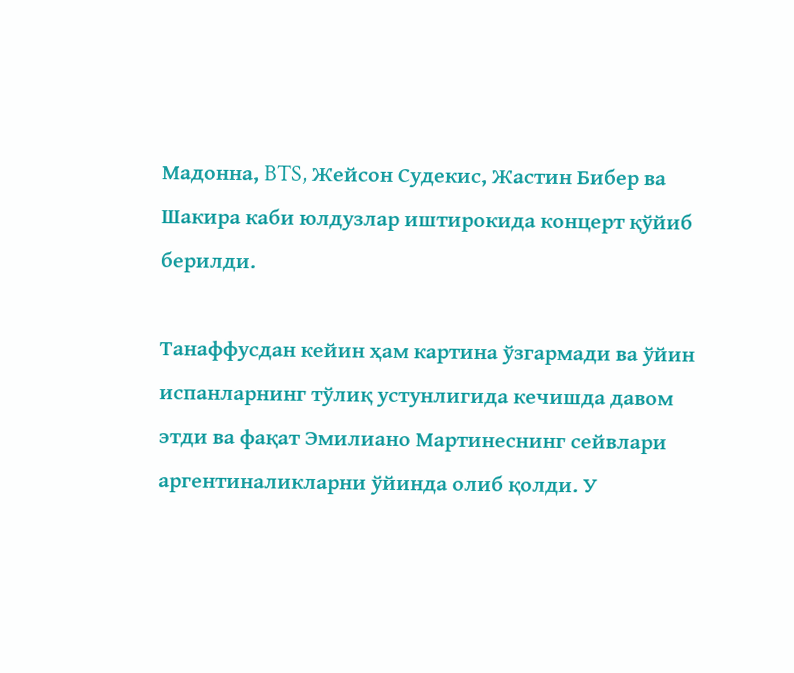Мадонна, BTS, Жейсон Судекис, Жастин Бибер ва Шакира каби юлдузлар иштирокида концерт қўйиб берилди.

Танаффусдан кейин ҳам картина ўзгармади ва ўйин испанларнинг тўлиқ устунлигида кечишда давом этди ва фақат Эмилиано Мартинеснинг сейвлари аргентиналикларни ўйинда олиб қолди. У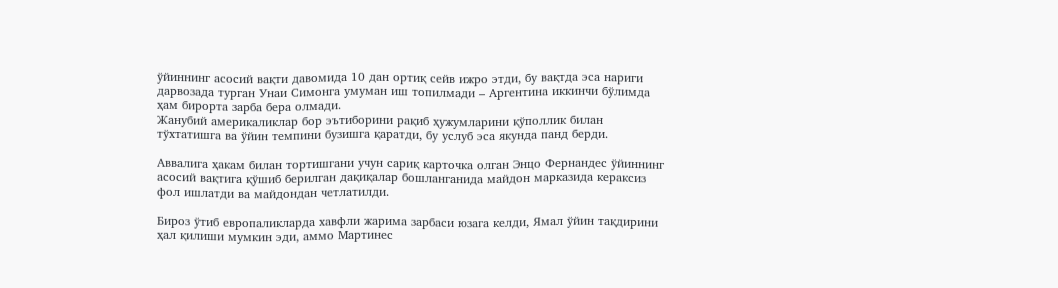ўйиннинг асосий вақти давомида 10 дан ортиқ сейв ижро этди, бу вақтда эса нариги дарвозада турган Унаи Симонга умуман иш топилмади – Аргентина иккинчи бўлимда ҳам бирорта зарба бера олмади.
Жанубий америкаликлар бор эътиборини рақиб ҳужумларини қўполлик билан тўхтатишга ва ўйин темпини бузишга қаратди, бу услуб эса якунда панд берди.

Аввалига ҳакам билан тортишгани учун сариқ карточка олган Энцо Фернандес ўйиннинг асосий вақтига қўшиб берилган дақиқалар бошланганида майдон марказида кераксиз фол ишлатди ва майдондан четлатилди.

Бироз ўтиб европаликларда хавфли жарима зарбаси юзага келди, Ямал ўйин тақдирини ҳал қилиши мумкин эди, аммо Мартинес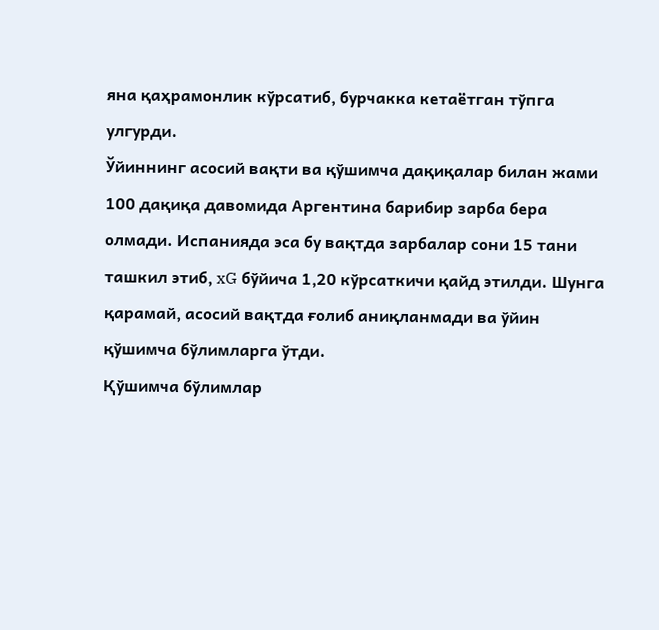яна қаҳрамонлик кўрсатиб, бурчакка кетаётган тўпга улгурди.
Ўйиннинг асосий вақти ва қўшимча дақиқалар билан жами 100 дақиқа давомида Аргентина барибир зарба бера олмади. Испанияда эса бу вақтда зарбалар сони 15 тани ташкил этиб, xG бўйича 1,20 кўрсаткичи қайд этилди. Шунга қарамай, асосий вақтда ғолиб аниқланмади ва ўйин қўшимча бўлимларга ўтди.
Қўшимча бўлимлар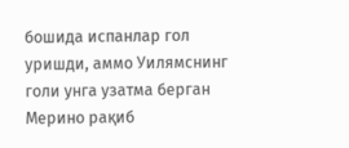бошида испанлар гол уришди, аммо Уилямснинг голи унга узатма берган Мерино рақиб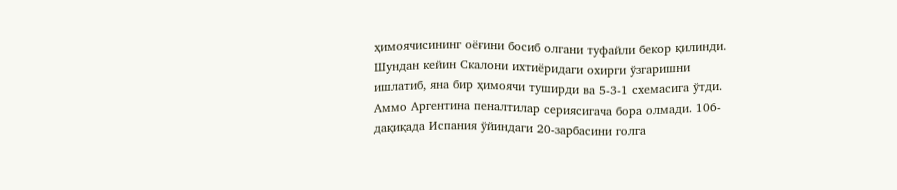ҳимоячисининг оёғини босиб олгани туфайли бекор қилинди. Шундан кейин Скалони ихтиёридаги охирги ўзгаришни ишлатиб, яна бир ҳимоячи туширди ва 5-3-1 схемасига ўтди. Аммо Аргентина пеналтилар сериясигача бора олмади. 106-дақиқада Испания ўйиндаги 20-зарбасини голга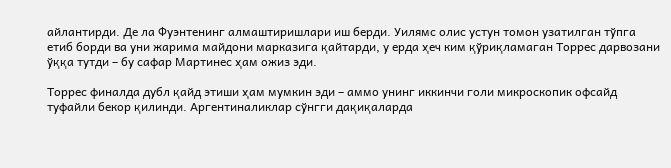айлантирди. Де ла Фуэнтенинг алмаштиришлари иш берди. Уилямс олис устун томон узатилган тўпга етиб борди ва уни жарима майдони марказига қайтарди, у ерда ҳеч ким қўриқламаган Торрес дарвозани ўққа тутди – бу сафар Мартинес ҳам ожиз эди.

Торрес финалда дубл қайд этиши ҳам мумкин эди – аммо унинг иккинчи голи микроскопик офсайд туфайли бекор қилинди. Аргентиналиклар сўнгги дақиқаларда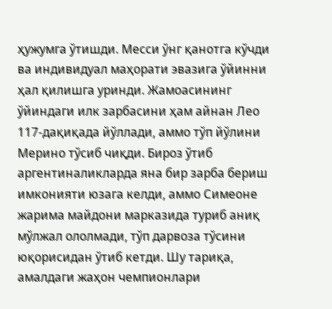ҳужумга ўтишди. Месси ўнг қанотга кўчди ва индивидуал маҳорати эвазига ўйинни ҳал қилишга уринди. Жамоасининг ўйиндаги илк зарбасини ҳам айнан Лео 117-дақиқада йўллади, аммо тўп йўлини Мерино тўсиб чиқди. Бироз ўтиб аргентиналикларда яна бир зарба бериш имконияти юзага келди, аммо Симеоне жарима майдони марказида туриб аниқ мўлжал ололмади, тўп дарвоза тўсини юқорисидан ўтиб кетди. Шу тариқа, амалдаги жаҳон чемпионлари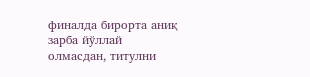финалда бирорта аниқ зарба йўллай олмасдан, титулни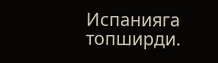Испанияга топширди.